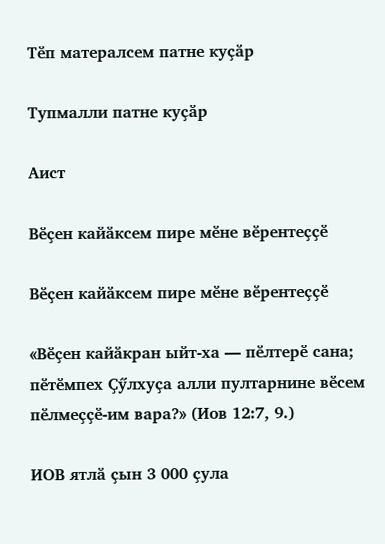Тӗп матералсем патне куҫӑр

Тупмалли патне куҫӑр

Аист

Вӗҫен кайӑксем пире мӗне вӗрентеҫҫӗ

Вӗҫен кайӑксем пире мӗне вӗрентеҫҫӗ

«Вӗҫен кайӑкран ыйт-ха — пӗлтерӗ сана; пӗтӗмпех Ҫӳлхуҫа алли пултарнине вӗсем пӗлмеҫҫӗ-им вара?» (Иов 12:7, 9.)

ИОВ ятлӑ ҫын 3 000 ҫула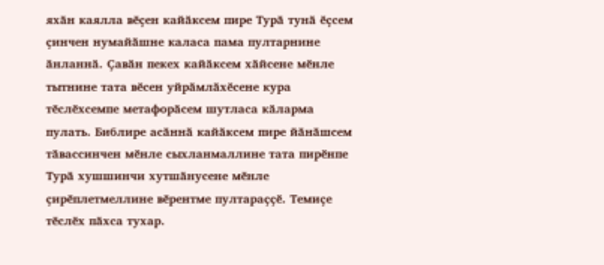яхӑн каялла вӗҫен кайӑксем пире Турӑ тунӑ ӗҫсем ҫинчен нумайӑшне каласа пама пултарнине ӑнланнӑ. Ҫавӑн пекех кайӑксем хӑйсене мӗнле тытнине тата вӗсен уйрӑмлӑхӗсене кура тӗслӗхсемпе метафорӑсем шутласа кӑларма пулать. Библире асӑннӑ кайӑксем пире йӑнӑшсем тӑвассинчен мӗнле сыхланмаллине тата пирӗнпе Турӑ хушшинчи хутшӑнусене мӗнле ҫирӗплетмеллине вӗрентме пултараҫҫӗ. Темиҫе тӗслӗх пӑхса тухар.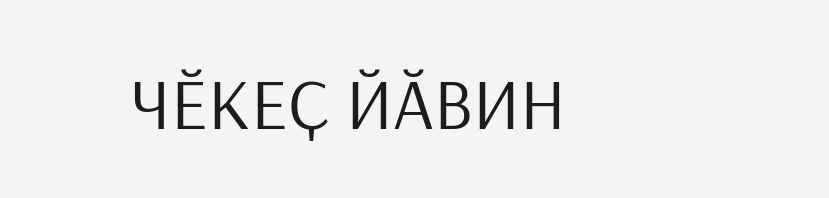ЧӖКЕҪ ЙӐВИН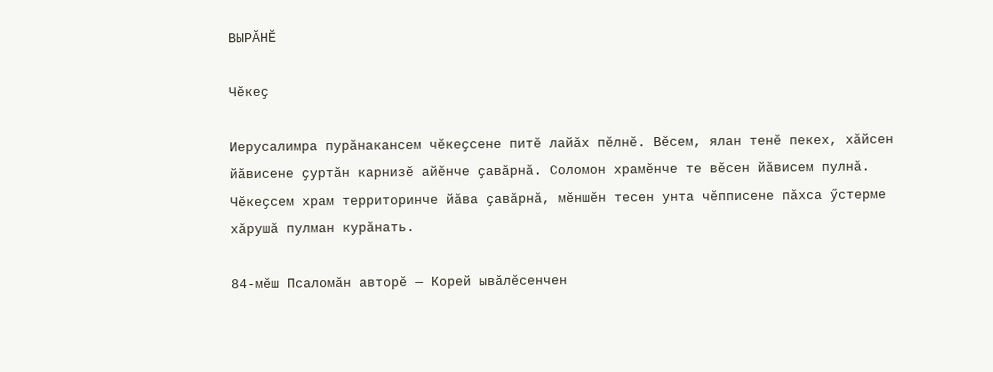ВЫРӐНӖ

Чӗкеҫ

Иерусалимра пурӑнакансем чӗкеҫсене питӗ лайӑх пӗлнӗ. Вӗсем, ялан тенӗ пекех, хӑйсен йӑвисене ҫуртӑн карнизӗ айӗнче ҫавӑрнӑ. Соломон храмӗнче те вӗсен йӑвисем пулнӑ. Чӗкеҫсем храм территоринче йӑва ҫавӑрнӑ, мӗншӗн тесен унта чӗпписене пӑхса ӳстерме хӑрушӑ пулман курӑнать.

84-мӗш Псаломӑн авторӗ — Корей ывӑлӗсенчен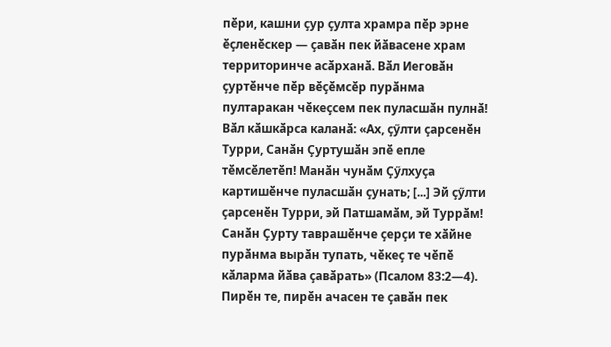пӗри, кашни ҫур ҫулта храмра пӗр эрне ӗҫленӗскер — ҫавӑн пек йӑвасене храм территоринче асӑрханӑ. Вӑл Иеговӑн ҫуртӗнче пӗр вӗҫӗмсӗр пурӑнма пултаракан чӗкеҫсем пек пуласшӑн пулнӑ! Вӑл кӑшкӑрса каланӑ: «Ах, ҫӳлти ҫарсенӗн Турри, Санӑн Ҫуртушӑн эпӗ епле тӗмсӗлетӗп! Манӑн чунӑм Ҫӳлхуҫа картишӗнче пуласшӑн ҫунать; [...] Эй ҫӳлти ҫарсенӗн Турри, эй Патшамӑм, эй Туррӑм! Санӑн Ҫурту таврашӗнче ҫерҫи те хӑйне пурӑнма вырӑн тупать, чӗкеҫ те чӗпӗ кӑларма йӑва ҫавӑрать» (Псалом 83:2—4). Пирӗн те, пирӗн ачасен те ҫавӑн пек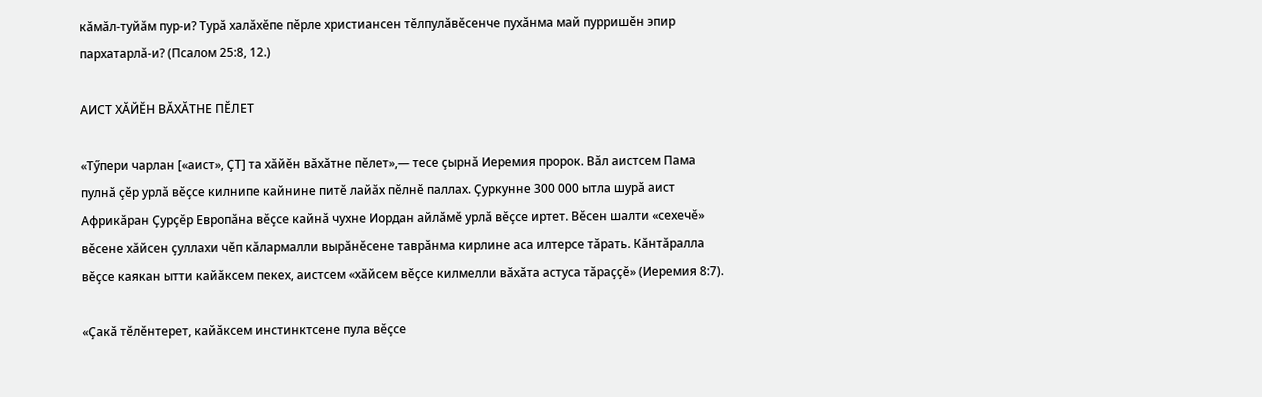кӑмӑл-туйӑм пур-и? Турӑ халӑхӗпе пӗрле христиансен тӗлпулӑвӗсенче пухӑнма май пурришӗн эпир пархатарлӑ-и? (Псалом 25:8, 12.)

АИСТ ХӐЙӖН ВӐХӐТНЕ ПӖЛЕТ

«Тӳпери чарлан [«аист», ҪТ] та хӑйӗн вӑхӑтне пӗлет»,— тесе ҫырнӑ Иеремия пророк. Вӑл аистсем Пама пулнӑ ҫӗр урлӑ вӗҫсе килнипе кайнине питӗ лайӑх пӗлнӗ паллах. Ҫуркунне 300 000 ытла шурӑ аист Африкӑран Ҫурҫӗр Европӑна вӗҫсе кайнӑ чухне Иордан айлӑмӗ урлӑ вӗҫсе иртет. Вӗсен шалти «сехечӗ» вӗсене хӑйсен ҫуллахи чӗп кӑлармалли вырӑнӗсене таврӑнма кирлине аса илтерсе тӑрать. Кӑнтӑралла вӗҫсе каякан ытти кайӑксем пекех, аистсем «хӑйсем вӗҫсе килмелли вӑхӑта астуса тӑраҫҫӗ» (Иеремия 8:7).

«Ҫакӑ тӗлӗнтерет, кайӑксем инстинктсене пула вӗҫсе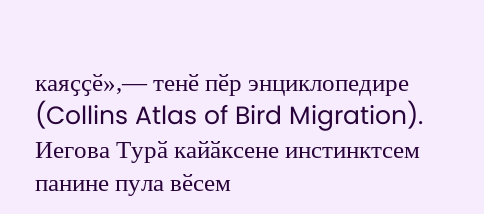каяҫҫӗ»,— тенӗ пӗр энциклопедире (Collins Atlas of Bird Migration). Иегова Турӑ кайӑксене инстинктсем панине пула вӗсем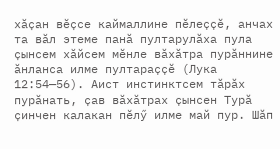хӑҫан вӗҫсе каймаллине пӗлеҫҫӗ, анчах та вӑл этеме панӑ пултарулӑха пула ҫынсем хӑйсем мӗнле вӑхӑтра пурӑннине ӑнланса илме пултараҫҫӗ (Лука 12:54—56). Аист инстинктсем тӑрӑх пурӑнать, ҫав вӑхӑтрах ҫынсен Турӑ ҫинчен калакан пӗлӳ илме май пур. Шӑп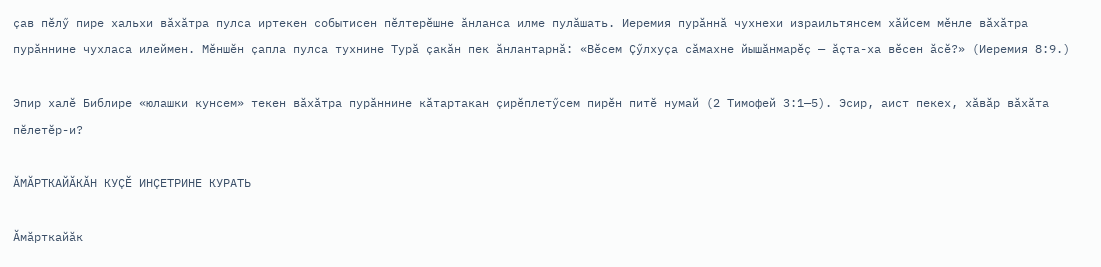ҫав пӗлӳ пире хальхи вӑхӑтра пулса иртекен событисен пӗлтерӗшне ӑнланса илме пулӑшать. Иеремия пурӑннӑ чухнехи израильтянсем хӑйсем мӗнле вӑхӑтра пурӑннине чухласа илеймен. Мӗншӗн ҫапла пулса тухнине Турӑ ҫакӑн пек ӑнлантарнӑ: «Вӗсем Ҫӳлхуҫа сӑмахне йышӑнмарӗҫ — ӑҫта-ха вӗсен ӑсӗ?» (Иеремия 8:9.)

Эпир халӗ Библире «юлашки кунсем» текен вӑхӑтра пурӑннине кӑтартакан ҫирӗплетӳсем пирӗн питӗ нумай (2 Тимофей 3:1—5). Эсир, аист пекех, хӑвӑр вӑхӑта пӗлетӗр-и?

ӐМӐРТКАЙӐКӐН КУҪӖ ИНҪЕТРИНЕ КУРАТЬ

Ӑмӑрткайӑк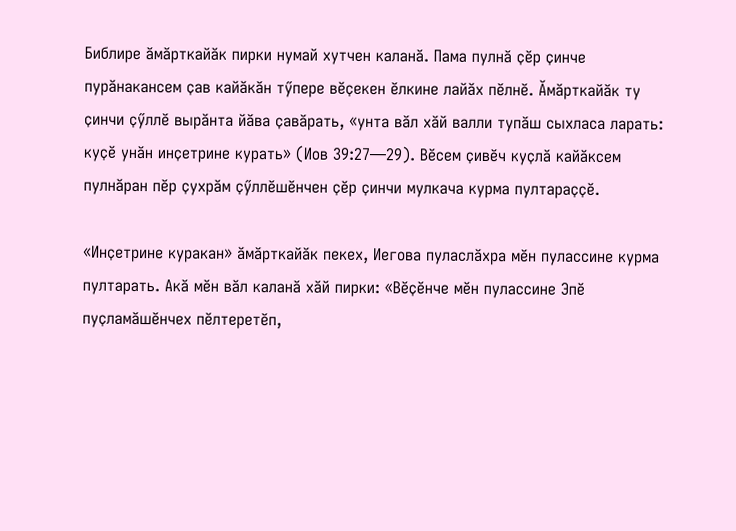Библире ӑмӑрткайӑк пирки нумай хутчен каланӑ. Пама пулнӑ ҫӗр ҫинче пурӑнакансем ҫав кайӑкӑн тӳпере вӗҫекен ӗлкине лайӑх пӗлнӗ. Ӑмӑрткайӑк ту ҫинчи ҫӳллӗ вырӑнта йӑва ҫавӑрать, «унта вӑл хӑй валли тупӑш сыхласа ларать: куҫӗ унӑн инҫетрине курать» (Иов 39:27—29). Вӗсем ҫивӗч куҫлӑ кайӑксем пулнӑран пӗр ҫухрӑм ҫӳллӗшӗнчен ҫӗр ҫинчи мулкача курма пултараҫҫӗ.

«Инҫетрине куракан» ӑмӑрткайӑк пекех, Иегова пуласлӑхра мӗн пулассине курма пултарать. Акӑ мӗн вӑл каланӑ хӑй пирки: «Вӗҫӗнче мӗн пулассине Эпӗ пуҫламӑшӗнчех пӗлтеретӗп,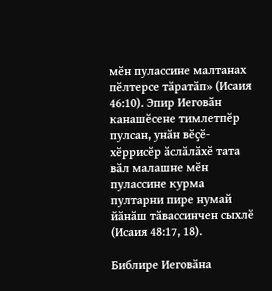мӗн пулассине малтанах пӗлтерсе тӑратӑп» (Исаия 46:10). Эпир Иеговӑн канашӗсене тимлетпӗр пулсан, унӑн вӗҫӗ-хӗррисӗр ӑслӑлӑхӗ тата вӑл малашне мӗн пулассине курма пултарни пире нумай йӑнӑш тӑвассинчен сыхлӗ (Исаия 48:17, 18).

Библире Иеговӑна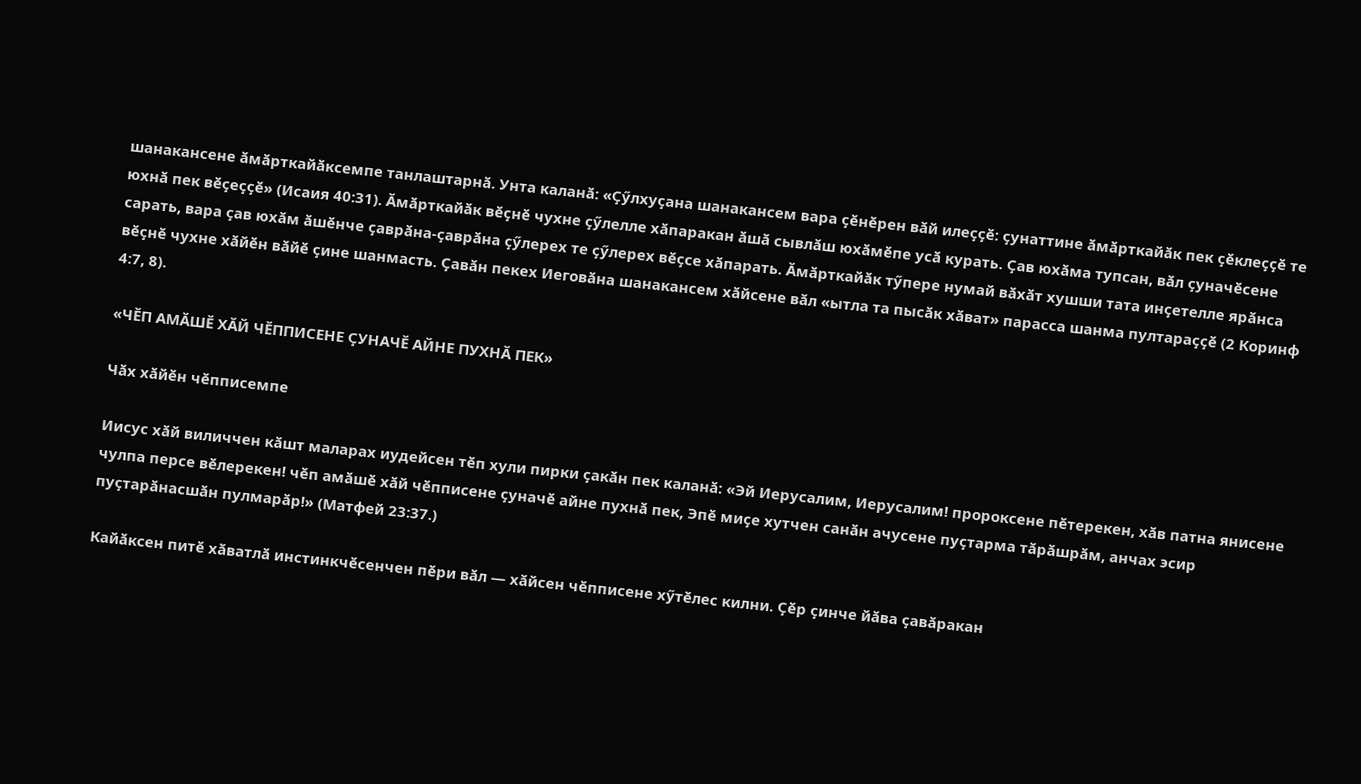шанакансене ӑмӑрткайӑксемпе танлаштарнӑ. Унта каланӑ: «Ҫӳлхуҫана шанакансем вара ҫӗнӗрен вӑй илеҫҫӗ: ҫунаттине ӑмӑрткайӑк пек ҫӗклеҫҫӗ те юхнӑ пек вӗҫеҫҫӗ» (Исаия 40:31). Ӑмӑрткайӑк вӗҫнӗ чухне ҫӳлелле хӑпаракан ӑшӑ сывлӑш юхӑмӗпе усӑ курать. Ҫав юхӑма тупсан, вӑл ҫуначӗсене сарать, вара ҫав юхӑм ӑшӗнче ҫаврӑна-ҫаврӑна ҫӳлерех те ҫӳлерех вӗҫсе хӑпарать. Ӑмӑрткайӑк тӳпере нумай вӑхӑт хушши тата инҫетелле ярӑнса вӗҫнӗ чухне хӑйӗн вӑйӗ ҫине шанмасть. Ҫавӑн пекех Иеговӑна шанакансем хӑйсене вӑл «ытла та пысӑк хӑват» парасса шанма пултараҫҫӗ (2 Коринф 4:7, 8).

«ЧӖП АМӐШӖ ХӐЙ ЧӖППИСЕНЕ ҪУНАЧӖ АЙНЕ ПУХНӐ ПЕК»

Чӑх хӑйӗн чӗпписемпе

Иисус хӑй виличчен кӑшт маларах иудейсен тӗп хули пирки ҫакӑн пек каланӑ: «Эй Иерусалим, Иерусалим! пророксене пӗтерекен, хӑв патна янисене чулпа персе вӗлерекен! чӗп амӑшӗ хӑй чӗпписене ҫуначӗ айне пухнӑ пек, Эпӗ миҫе хутчен санӑн ачусене пуҫтарма тӑрӑшрӑм, анчах эсир пуҫтарӑнасшӑн пулмарӑр!» (Матфей 23:37.)

Кайӑксен питӗ хӑватлӑ инстинкчӗсенчен пӗри вӑл — хӑйсен чӗпписене хӳтӗлес килни. Ҫӗр ҫинче йӑва ҫавӑракан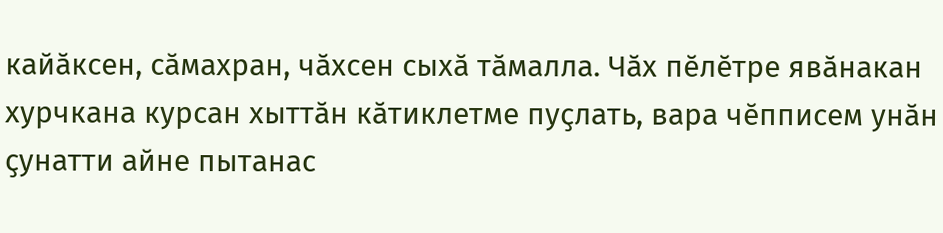кайӑксен, сӑмахран, чӑхсен сыхӑ тӑмалла. Чӑх пӗлӗтре явӑнакан хурчкана курсан хыттӑн кӑтиклетме пуҫлать, вара чӗпписем унӑн ҫунатти айне пытанас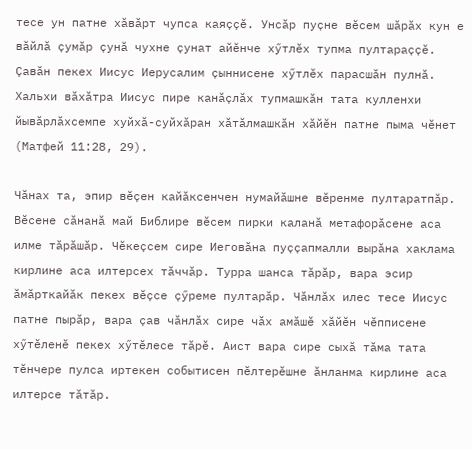тесе ун патне хӑвӑрт чупса каяҫҫӗ. Унсӑр пуҫне вӗсем шӑрӑх кун е вӑйлӑ ҫумӑр ҫунӑ чухне ҫунат айӗнче хӳтлӗх тупма пултараҫҫӗ. Ҫавӑн пекех Иисус Иерусалим ҫыннисене хӳтлӗх парасшӑн пулнӑ. Хальхи вӑхӑтра Иисус пире канӑҫлӑх тупмашкӑн тата кулленхи йывӑрлӑхсемпе хуйхӑ-суйхӑран хӑтӑлмашкӑн хӑйӗн патне пыма чӗнет (Матфей 11:28, 29).

Чӑнах та, эпир вӗҫен кайӑксенчен нумайӑшне вӗренме пултаратпӑр. Вӗсене сӑнанӑ май Библире вӗсем пирки каланӑ метафорӑсене аса илме тӑрӑшӑр. Чӗкеҫсем сире Иеговӑна пуҫҫапмалли вырӑна хаклама кирлине аса илтерсех тӑччӑр. Турра шанса тӑрӑр, вара эсир ӑмӑрткайӑк пекех вӗҫсе ҫӳреме пултарӑр. Чӑнлӑх илес тесе Иисус патне пырӑр, вара ҫав чӑнлӑх сире чӑх амӑшӗ хӑйӗн чӗпписене хӳтӗленӗ пекех хӳтӗлесе тӑрӗ. Аист вара сире сыхӑ тӑма тата тӗнчере пулса иртекен событисен пӗлтерӗшне ӑнланма кирлине аса илтерсе тӑтӑр.